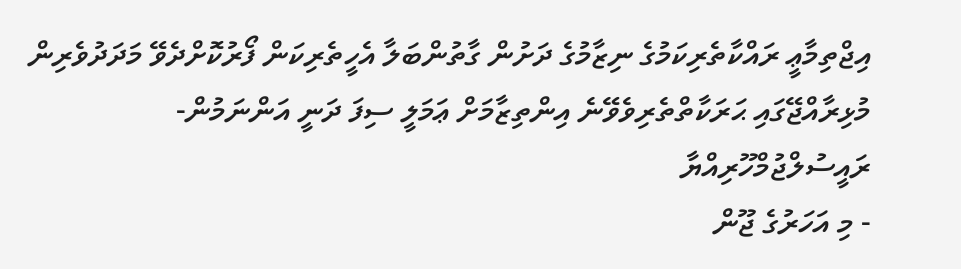އިޖްތިމާޢީ ރައްކާތެރިކަމުގެ ނިޒާމުގެ ދަށުން ގާތުންބަލާ އެހީތެރިކަން ފޯރުކޮށްދެވޭ މަދަދުވެރިން މުޅިރާއްޖޭގައި ޙަރަކާތްތެރިވެވޭނެ އިންތިޒާމަށް ޢަމަލީ ސިފަ ދަނީ އަންނަމުން- ރައީސުލްޖުމްހޫރިއްޔާ
- މި އަހަރުގެ ޖޫން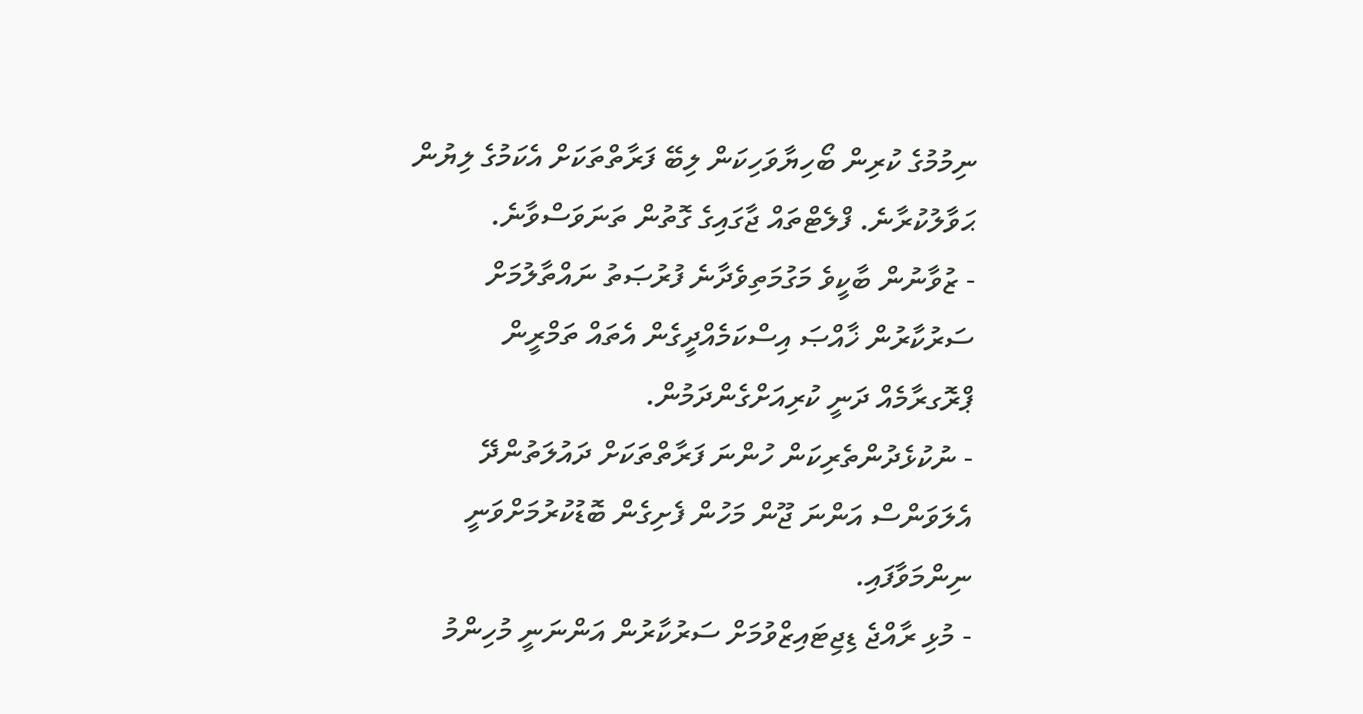ނިމުމުގެ ކުރިން ބޯހިޔާވަހިކަން ލިބޭ ފަރާތްތަކަށް އެކަމުގެ ލިޔުން ޙަވާލުކުރާނެ. ފްލެޓްތައް ޖާގައިގެ ގޮތުން ތަނަވަސްވާނެ.
- ޒުވާނުން ބާކީވެ މަގުމަތިވެދާނެ ފުރުޞަތު ނައްތާލުމަށް ސަރުކާރުން ޚާއްޞަ އިސްކަމެއްދީގެން އެތައް ތަމްރީން ޕްރޮގރާމެއް ދަނީ ކުރިއަށްގެންދަމުން.
- ނުކުޅެދުންތެރިކަން ހުންނަ ފަރާތްތަކަށް ދައުލަތުންދޭ އެލަވަންސް އަންނަ ޖޫން މަހުން ފެށިގެން ބޮޑުކުރުމަށްވަނީ ނިންމަވާފައި.
- މުޅި ރާއްޖެ ޑިޖިޓައިޒްވުމަށް ސަރުކާރުން އަންނަނީ މުހިންމު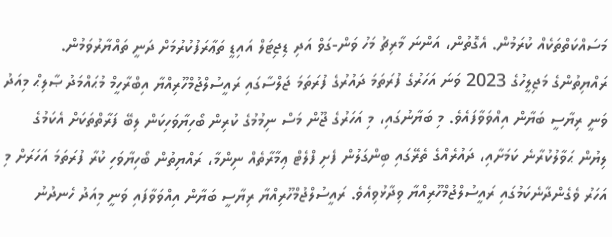މަސައްކަތްތަކެއް ކުރަމުން. އެގޮތުން، އަންނަ މާރިޗު މަހު ވަން-ގަވް އަދި ޑިޖިޓަލް އައިޑީ ތަޢާރަފުކުރުމަށް ދަނީ ތައްޔާރުވަމުން.
ރައްޔިތުންގެ މަޖިލީހުގެ 2023 ވަނަ އަހަރުގެ ފުރަތަމަ ދައުރުގެ ފުރަތަމަ ޖަލްސާގައި ރައީސުލްޖުމްހޫރިއްޔާ އިބްރާހީމް މުޙައްމަދު ޞާލިޙް މިއަދު ވަނީ ރިޔާސީ ބަޔާން އިއްވަވާފައެވެ. މި ބަޔާނުގައި، މި އަހަރުގެ ޖޫން މަސް ނިމުމުގެ ކުރިން ބޯހިޔާވަހިކަން ލިބޭ ފަރާތްތަކަށް އެކަމުގެ ލިޔުން ޙަވާލުކުރާނެ ކަމަށާއި، ދައުރެއްގެ ތެރޭގައި ބިންގަލުން ފެށި ފްލެޓް ޢިމާރާތެއް ނިންމާ، ރައްޔިތުން ބޯހިޔާވަހި ކުރާ ފުރަތަމަ އަހަރަށް މި އަހަރު ވެގެންދާނެކަމުގައި ރައީސުލްޖުމްހޫރިއްޔާ ވިދާޅުވިއެވެ. ރައީސުލްޖުމްހޫރިއްޔާ ރިޔާސީ ބަޔާން އިއްވަވާފައި ވަނީ މިއަދު ހެނދުނު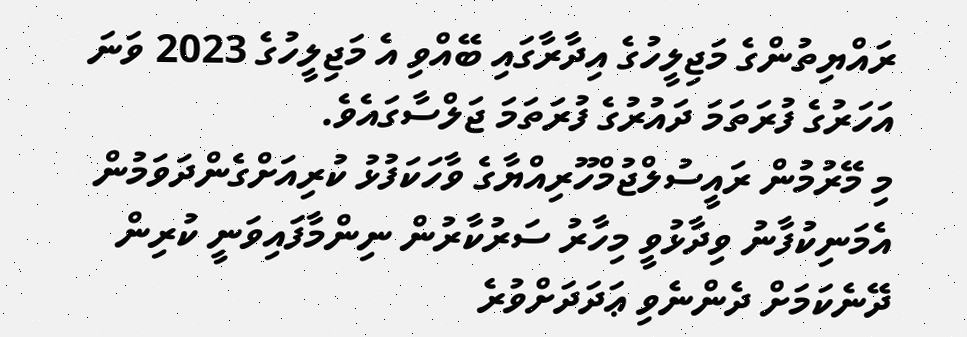ރައްޔިތުންގެ މަޖިލީހުގެ އިދާރާގައި ބޭއްވި އެ މަޖިލީހުގެ 2023 ވަނަ އަހަރުގެ ފުރަތަމަ ދައުރުގެ ފުރަތަމަ ޖަލްސާގައެވެ.
މި މޭރުމުން ރައީސުލްޖުމްހޫރިއްޔާގެ ވާހަކަފުޅު ކުރިއަށްގެންދަވަމުން އެމަނިކުފާނު ވިދާޅުވީ މިހާރު ސަރުކާރުން ނިންމާފައިވަނީ ކުރިން ދޭނެކަމަށް ދެންނެވި ޢަދަދަށްވުރެ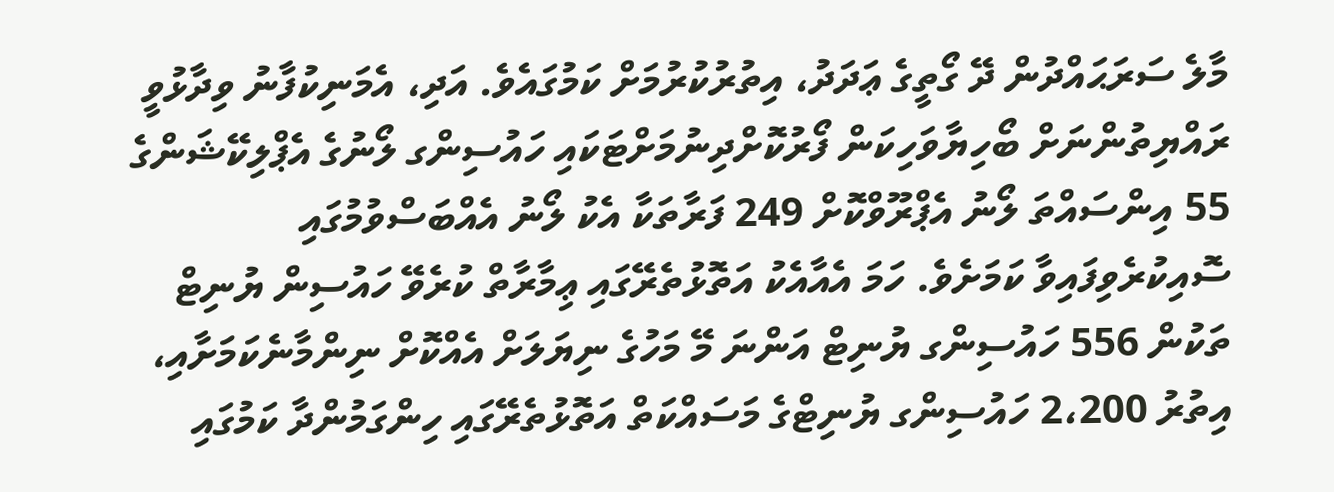މާލެ ސަރަޙައްދުން ދޭ ގޯތީގެ ޢަދަދު، އިތުރުކުރުމަށް ކަމުގައެވެ. އަދި، އެމަނިކުފާނު ވިދާޅުވީ ރައްޔިތުންނަށް ބޯހިޔާވަހިކަން ފޯރުކޮށްދިނުމަށްޓަކައި ހައުސިންގ ލޯނުގެ އެޕްލިކޭޝަންގެ 55 އިންސައްތަ ލޯނު އެޕްރޫވްކޮށް 249 ފަރާތަކާ އެކު ލޯނު އެއްބަސްވުމުގައި ސޮއިކުރެވިފައިވާ ކަމަށެވެ. ހަމަ އެއާއެކު އަތޮޅުތެރޭގައި ޢިމާރާތް ކުރެވޭ ހައުސިން ޔުނިޓް ތަކުން 556 ހައުސިންގ ޔުނިޓް އަންނަ މޭ މަހުގެ ނިޔަލަށް އެއްކޮށް ނިންމާނެކަމަށާއި، އިތުރު 2،200 ހައުސިންގ ޔުނިޓްގެ މަސައްކަތް އަތޮޅުތެރޭގައި ހިންގަމުންދާ ކަމުގައި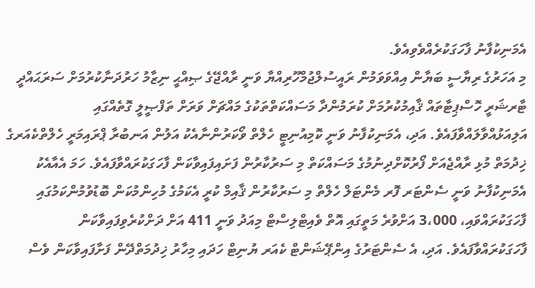އެމަނިކުފާނު ފާހަގަކުރެއްވެވިއެވެ.
މި އަހަރުގެ ރިޔާސީ ބަޔާން އިއްވަވަމުން ރައީސުލްޖުމްހޫރިއްޔާ ވަނީ ރާއްޖޭގެ ޞިއްޙީ ނިޒާމު ހަރުދަނާކުރުމަށް ސަރަޙައްދީ ޓާރޝަރީ ހޮސްޕިޓާތައް ޤާއިމުކުރުމަށް ކުރަމުންދާ މަސައްކަތްތަކުގެ މައްޗަށް ވަރަށް ތަފްޞީލީ ގޮތެއްގައި އަލިއަޅުއްވާލައްވާފައެވެ. އަދި، އެމަނިކުފާނު ވަނީ ކޮމިއުނިޓީ ހެލްތް ވޯކަރުންނާއެކު އަލުން އަނބުރާ ޕްރައިމަރީ ހެލްތްކެއަރގެ ޚިދުމަތް މުޅި ރާއްޖެއަށް ފޯރުކޮށްދިނުމުގެ މަސައްކަތް މި ސަރުކާރުން ފަށައިފައިވާކަން ފާހަގަކުރައްވާފައެވެ. ހަމަ އެއާއެކު އެމަނިކުފާނު ވަނީ ސެންޓަރ ފޮރ މެންޓަލް ހެލްތް މި ސަރުކާރުން ޤާއިމް ކުރީ އެކަމުގެ މުހިންމުކަން ބޮޑުވުމުންކަމުގައި ފާހަގަކުރައްވައި، 3،000 އަށްވުރެ މަތީގައި އޮތް ވެއިޓްލިސްޓް މިއަދު ވަނީ 411 އަށް ދަށްކުރެވިފައިވާކަން ފާހަގަކުރައްވާފައެވެ. އަދި، އެ ސެންޓަރުގެ އިންޕޭޝަންޓް ކެއަރ ޔުނިޓް ހަދައި މިހާރު ޚިދުމަތްދޭން ފަށާފައިވާކަން ވެސް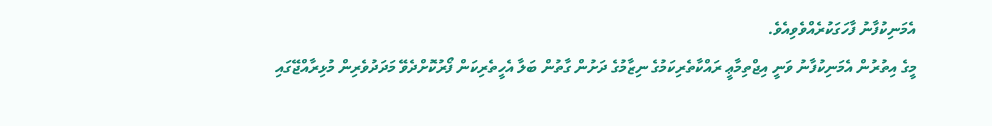އެމަނިކުފާނު ފާހަގަކުރެއްވެވިއެވެ.
މީގެ އިތުރުން އެމަނިކުފާނު ވަނީ އިޖްތިމާޢީ ރައްކާތެރިކަމުގެ ނިޒާމުގެ ދަށުން ގާތުން ބަލާ އެހީތެރިކަން ފޯރުކޮށްދެވޭ މަދަދުވެރިން މުޅިރާއްޖޭގައި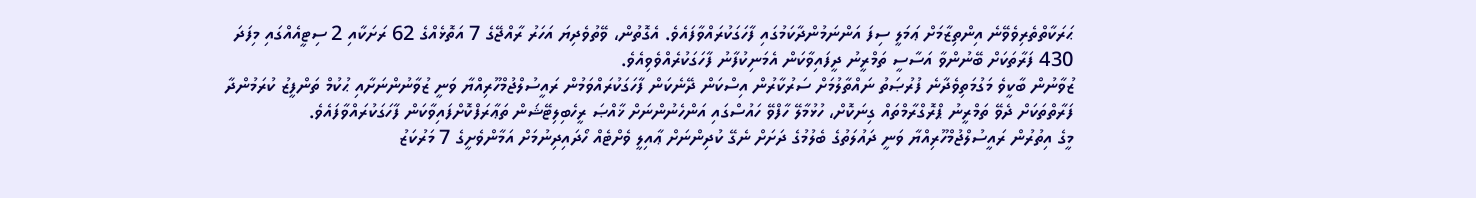ޙަރަކާތްތެރިވެވޭނެ އިންތިޒާމަށް ޢަމަލީ ސިފަ އަންނަމުންދާކަމުގައި ފާހަގަކުރައްވާފައެވެ. އެގޮތުން، ވޭތުވެދިޔަ އަހަރު ރާއްޖޭގެ 7 އަތޮޅެއްގެ 62 ރަށަކާއި 2 ސިޓީއެއްގައި މިފަދަ 430 ފަރާތަކަށް ބޭނުންވާ އަސާސީ ތަމްރީނު ދީފައިވާކަން އެމަނިކުފާނު ފާހަގަކުރެއްވެވިއެވެ.
ޒުވާނުން ބާކީވެ މަގުމަތިވެދާނެ ފުރުޞަތު ނައްތާލުމަށް ސަރުކާރުން އިސްކަން ދޭނެކަން ފާހަގަކުރައްވަމުން ރައީސުލްޖުމްހޫރިއްޔާ ވަނީ ޒުވާނުންނަށާއި ޙުކުމް ތަންފީޒު ކުރަމުންދާ ފަރާތްތަކަށް ދެވޭ ތަމްރީނު ޕްރޮގްރާމްތައް ގިނަކޮށް، ހުޅުމާލޭ ހާފްވޭ ހައުސްގައި އަންހެނުންނަށް ޚާއްޞަ ރީހެބިލިޓޭޝަން ތަޢާރަފްކޮށްފައިވާކަން ފާހަގަކުރައްވާފައެވެ.
މީގެ އިތުރުން ރައީސުލްޖުމްހޫރިއްޔާ ވަނީ ދައުލަތުގެ ބެލުމުގެ ދަށަށް ނެގޭ ކުދިންނަށް ޢާއިލީ ވެށްޓެއް ހޯދައިދިނުމަށް އަމާންވެށީގެ 7 މަރުކަޒު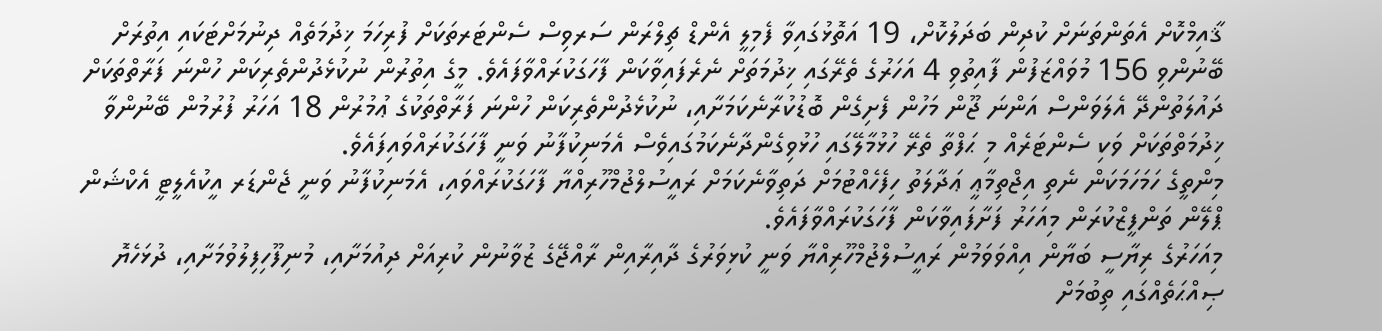ޤާއިމްކޮށް އެތަންތަނަށް ކުދިން ބަދަލުކޮށް، 19 އަތޮޅުގައިވާ ފެމިލީ އެންޑް ޗިލްރަން ސަރވިސް ސެންޓަރތަކަށް ފުރިހަމަ ޚިދުމަތެއް ދިނުމަށްޓަކައި އިތުރަށް ބޭނުންވި 156 މުވައްޒަފުން ފާއިތުވި 4 އަހަރުގެ ތެރޭގައި ޚިދުމަތަށް ނެރެފައިވާކަން ފާހަގަކުރައްވާފައެވެ. މީގެ އިތުރުން ނުކުޅެދުންތެރިކަން ހުންނަ ފަރާތްތަކަށް ދައުލަތުންދޭ އެލަވަންސް އަންނަ ޖޫން މަހުން ފެށިގެން ބޮޑުކުރާނެކަމަށާއި، ނުކުޅެދުންތެރިކަން ހުންނަ ފަރާތްތަކުގެ ޢުމުރުން 18 އަހަރު ފުރުމުން ބޭނުންވާ ޚިދުމަތްތަކަށް ވަކި ސެންޓަރެއް މި ޙަފްތާ ތެރޭ ހުޅުމާލޭގައި ހުޅުވިގެންދާނެކަމުގައިވެސް އެމަނިކުފާނު ވަނީ ފާހަގަކުރައްވައިފައެވެ.
މިންތީގެ ހަމަހަމަކަން ނެތި އިޖްތިމާޢީ ޢަދާލަތު ހިފެހެއްޓުމަށް ދަތިވާނެކަމަށް ރައީސުލްޖުމްހޫރިއްޔާ ފާހަގަކުރައްވައި، އެމަނިކުފާނު ވަނީ ޖެންޑަރ އީކުއެލީޓީ އެކްޝަން ޕްލޭން ތަންފީޒްކުރަން މިއަހަރު ފަށާފައިވާކަން ފާހަގަކުރައްވާފައެވެ.
މިއަހަރުގެ ރިޔާސީ ބަޔާން އިއްވަވަމުން ރައީސުލްޖުމްހޫރިއްޔާ ވަނީ ކުޅިވަރުގެ ދާއިރާއިން ރާއްޖޭގެ ޒުވާނުން ކުރިއަށް ދިއުމަށާއި، މުނިފޫހިފިލުވުމަށާއި، ދުޅަހެޔޮ ޞިއްޙަތެއްގައި ތިބުމަށް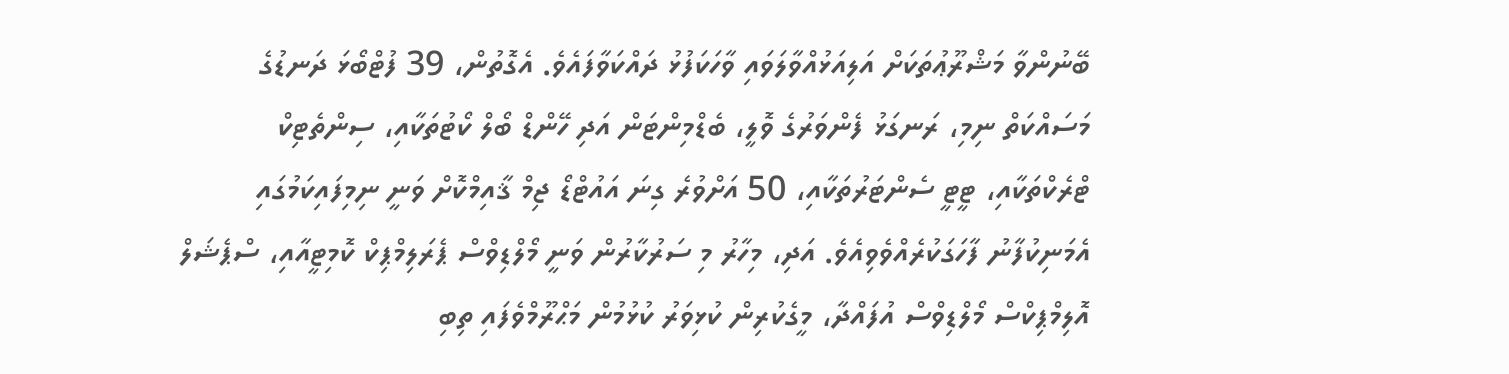ބޭނުންވާ މަޝްރޫޢުތަކަށް އަލިއަޅުއްވާލަވައި ވާހަކަފުޅު ދައްކަވާފައެވެ. އެގޮތުން، 39 ފުޓްބޯޅަ ދަނޑުގެ މަސައްކަތް ނިމި، ރަނގަޅު ފެންވަރުގެ ވޮލީ، ބެޑްމިންޓަން އަދި ހޭންޑް ބޯލް ކޯޓުތަކާއި، ސިންތެޓިކް ޓްރެކްތަކާއި، ޓީޓީ ސެންޓަރުތަކާއި، 50 އަށްވުރެ ގިނަ އައުޓްޑޯ ޖިމް ޤާއިމްކޮށް ވަނީ ނިމިފައިކަމުގައި އެމަނިކުފާނު ފާހަގަކުރެއްވެވިއެވެ. އަދި، މިހާރު މި ސަރުކާރުން ވަނީ މޯލްޑިވްސް ޕެރަލިމްޕިކް ކޮމިޓީއާއި، ސްޕެޝަލް އޮލިމްޕިކްސް މޯލްޑިވްސް އުފައްދާ، މީގެކުރިން ކުޅިވަރު ކުޅުމުން މަޙްރޫމްވެފައި ތިބި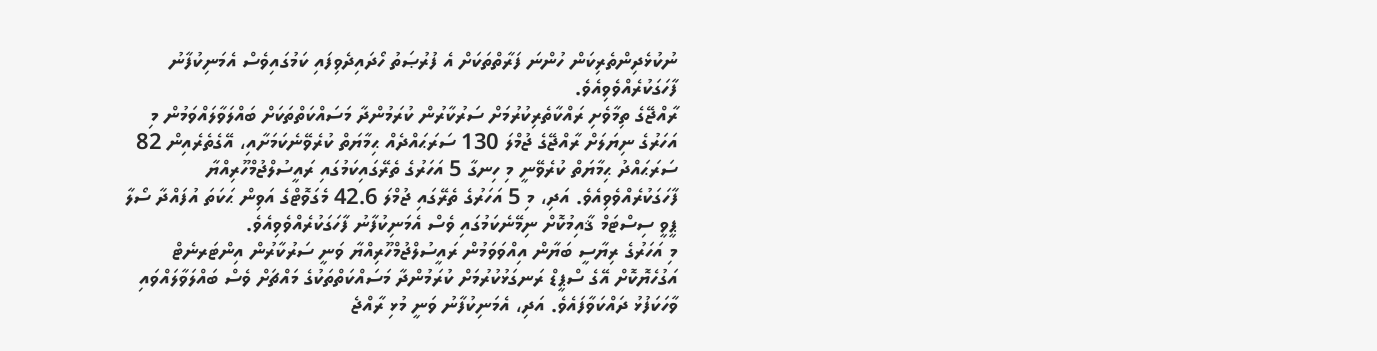ނުކުޅެދިންތެރިކަން ހުންނަ ފަރާތްތަކަށް އެ ފުރުޞަތު ހޯދައިދެވިފައި ކަމުގައިވެސް އެމަނިކުފާނު ފާހަގަކުރެއްވެވިއެވެ.
ރާއްޖޭގެ ތިމާވެށި ރައްކާތެރިކުރުމަށް ސަރުކާރުން ކުރަމުންދާ މަސައްކަތްތަކަށް ބައްލަވާލައްވަމުން މި އަހަރުގެ ނިޔަލަށް ރާއްޖޭގެ ޖުމްލަ 130 ސަރަޙައްދެއް ޙިމާޔަތް ކުރެވޭނެކަމަށާއި، އޭގެތެރެއިން 82 ސަރަޙައްދު ޙިމާޔަތް ކުރެވޭނީ މި ހިނގާ 5 އަހަރުގެ ތެރޭގައިކަމުގައި ރައީސުލްޖުމްހޫރިއްޔާ ފާހަގަކުރެއްވެވިއެވެ. އަދި، މި 5 އަހަރުގެ ތެރޭގައި ޖުމްލަ 42.6 މެގަވޮޓްގެ އަވިން ޙަކަތަ އުފައްދާ ސޯލާ ޕީވީ ސިސްޓަމް ޤާއިމުކޮށް ނިމޭނެކަމުގައި ވެސް އެމަނިކުފާނު ފާހަގަކުރެއްވެވިއެވެ.
މި އަހަރުގެ ރިޔާސީ ބަޔާން އިއްވަވަމުން ރައީސުލްޖުމްހޫރިއްޔާ ވަނީ ސަރުކާރުން އިންޓަރނެޓް އަގުހެޔޮކޮށް އޭގެ ސްޕީޑް ރަނގަޅުކުރުމަށް ކުރަމުންދާ މަސައްކަތްތަކުގެ މައްޗަށް ވެސް ބައްލަވާލައްވައި ވާހަކަފުޅު ދައްކަވާފައެވެ. އަދި، އެމަނިކުފާނު ވަނީ މުޅި ރާއްޖެ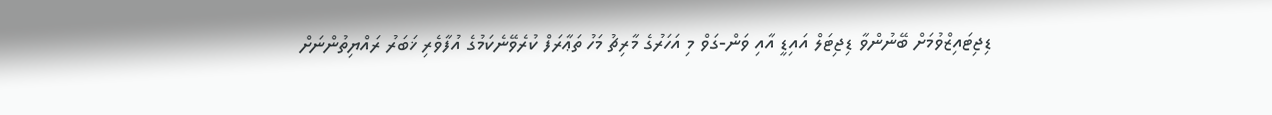ޑިޖިޓައިޒްވުމަށް ބޭނުންވާ ޑިޖިޓަލް އައިޑީ އާއި ވަން-ގަވް މި އަހަރުގެ މާރިޗު މަހު ތަޢާރަފް ކުރެވޭނެކަމުގެ އުފާވެރި ޚަބަރު ރައްޔިތުންނަށް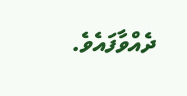ދެއްވާފައެވެ.